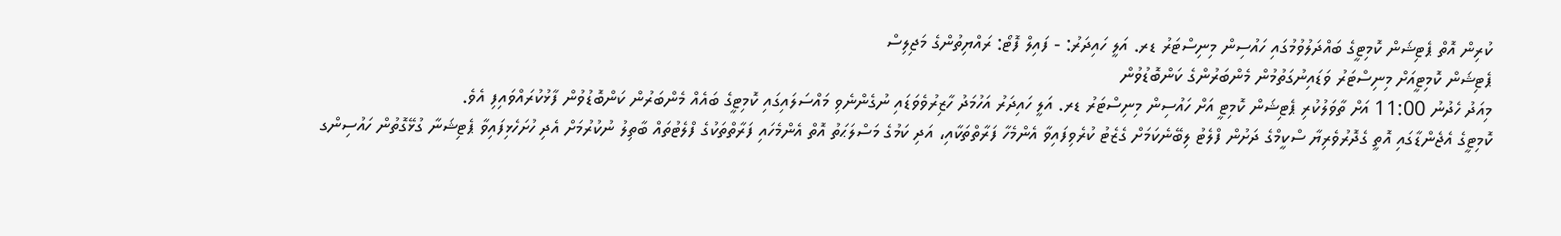ކުރިން އޮތް ޕެޓިޝަން ކޮމިޓީގެ ބައްދަލުވުމުގައި ހައުސިން މިނިސްޓަރު ޑރ. އަލީ ހައިދަރު: - ފައިލް ފޮޓޯ: ރައްޔިތުންގެ މަޖިލިސް
ޕެޓިޝަން ކޮމިޓީއަށް މިނިސްޓަރު ވަޑައިނުގަތުމުން މެންބަރުންގެ ކަންބޮޑުވުން
މިއަދު ހެދުނު 11:00 އަށް ތާވަލުކުރި ޕެޓިޝަން ކޮމިޓީ އަށް ހައުސިން މިނިސްޓަރު ޑރ. އަލީ ހައިދަރު އަހުމަދު ހާޒިރުވެވަޑައި ނުގެންނެވި މައްސަލައިގައި ކޮމިޓީގެ ބައެއް މެންބަރުން ކަންބޮޑުވުން ފާޅުކުރައްވައިފި އެވެ.
ކޮމިޓީގެ އެޖެންޑާގައި އޮތީ ގެދޮރުވެރިޔާ ސްކީމްގެ ދަށުން ފްލެޓު ލިބޭނެކަމަށް ގެޒެޓު ކުރެވިފައިވާ އެންމެހާ ފަރާތްތަކާއި، އަދި ކަމުގެ މަސްލަޙަތު އޮތް އެންމެހައި ފަރާތްތަކުގެ ފްލެޓުތައް ބާތިލު ނުކުރުމަށް އެދި ހުށަހެޅިފައިވާ ޕެޓިޝަނާ ގުޅޭގޮތުން ހައުސިންގ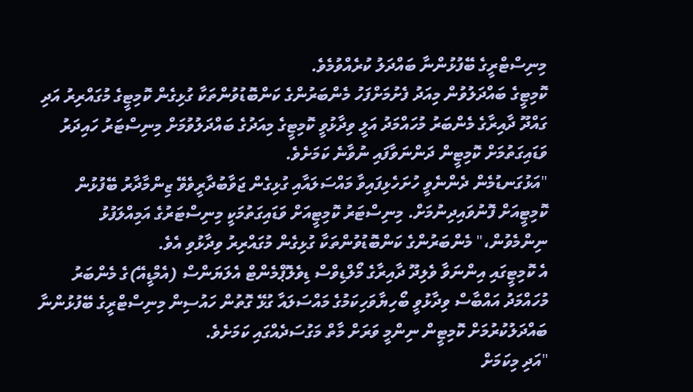މިނިސްޓްރީގެ ބޭފުޅުންނާ ބައްދަލު ކުރެއްވުމެވެ.
ކޮމިޓީގެ ބައްދަލުވުން މިއަދު ފެށުމަށްފަހު މެންބަރުންގެ ކަންބޮޑުވުންތަކާ ގުޅިގެން ކޮމިޓީގެ މުގައްރިރު އަދި ގައްދޫ ދާއިރާގެ މެންބަރު މުހައްމަދު އަލީ ވިދާޅުވީ ކޮމިޓީގެ މިއަދުގެ ބައްދަލުވުމަށް މިނިސްޓަރު ހައިދަރު ވަޑައިގަތުމަށް ކޮމިޓީން ދަންނަވާފައި ނުވާނެ ކަމަށެވެ.
"އަޅުގަނޑުމެން ދެންނެވީ ހުށަހެޅިފައިވާ މައްސަލައާއި ގުޅިގެން ޖަވާބުދާރީވެވޭ ޒިންމާދާރު ބޭފުޅުން ކޮމިޓީއަށް ފޮނުވައިދިނުމަށް. މިނިސްޓަރު ކޮމިޓީއަށް ވަޑައިގަތުމަކީ މިނިސްޓަރުގެ އަމިއްލަފުޅު ނިންމެވުން،" މެންބަރުންގެ ކަންބޮޑުވުންތަކާ ގުޅިގެން މުގައްރިރު ވިދާޅުވި އެވެ.
އެ ކޮމިޓީގައި އިންނަވާ ވެލިދޫ ދާއިރާގެ މޯލްޑިވްސް ޑިވެލޮޕްމެންޓް އެލަޔަންސް (އެމްޑީއޭ)ގެ މެންބަރު މުހައްމަދު އައްބާސް ވިދާޅުވީ ބޯހިޔާވަހިކަމުގެ މައްސަލައާ ގުޅޭ ގޮތުން ހައުސިން މިނިސްޓްރީގެ ބޭފުޅުންނާ ބައްދަލުކުރުމަށް ކޮމިޓީން ނިންމީ ވަރަށް މާތް މަގުސަދެއްގައި ކަމަށެވެ.
"އަދި މިކަމަށް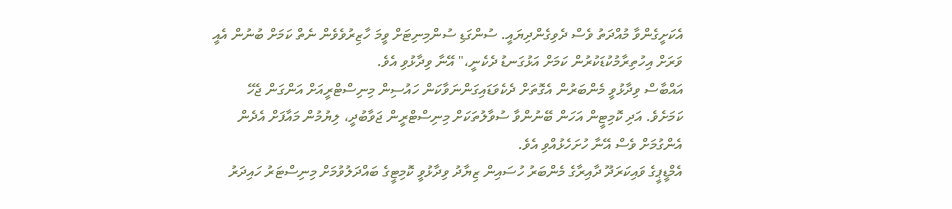އެކަށީގެންވާ މުއްދަތު ވެސް ދެވިގެންދިޔައީ. ސުންގަޑި ސުންމިނިޓަށް ވީމަ ހާޒިރުވެވެން ނެތް ކަމަށް ބުނުން އެއީ ވަރަށް އިހުތިރާމުކުޑަކުރުން ކަމަށް އަޅުގަނޑު ދެކެނީ،" އޭނާ ވިދާޅުވި އެވެ.
އައްބާސް ވިދާޅުވީ މެންބަރުން އެގޮތަށް ދެކެވަޑައިގަންނަވާކަން ހައުސިން މިނިސްޓްރީއަށް އަންގަން ޖެހޭ ކަމަށެވެ. އަދި ކޮމިޓީން އަހަން ބޭނުންވާ ސުވާލުތަކަށް މިނިސްޓްރީން ޖަވާބުދީ، ލިޔުމުން މައާފަށް އެދެން އެންގުމަށް ވެސް އޭނާ ހުށަހެޅުއްވި އެވެ.
އެމްޑީޕީގެ ވައިކަރަދޫ ދާއިރާގެ މެންބަރު ހުސައިން ޒިޔާދު ވިދާޅުވީ ކޮމިޓީގެ ބައްދަލުވުމަށް މިނިސްޓަރު ހައިދަރު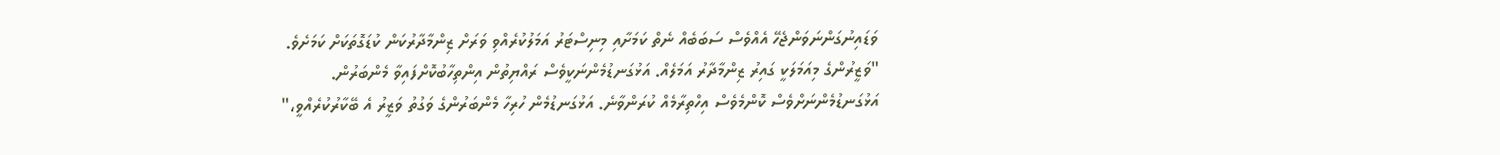ވަޑައިނުގަންނަވަންޖެހޭ އެއްވެސް ސަބަބެއް ނެތް ކަމަށާއި މިނިސްޓަރު އަމަލުކުރެއްވި ވަރަށް ޒިންމާދާރުކަން ކުޑަގޮތަކަށް ކަމަށެވެ.
"ވަޒީރުންގެ މިއަމަލަކީ ގައިރު ޒިންމާދާރު އަމަލެއް. އަޅުގަނޑުމެންނަކީވެސް ރައްޔިތުން އިންތިހާބުކޮށްފައިވާ މެންބަރުން. އަޅުގަނޑުމެންނަށްވެސް ކޮންމެވެސް އިހްތިރާމެއް ކުރަންވާނެ. އަޅުގަނޑުމެން ހުރިހާ މެންބަރުންގެ ވަގުތު ވަޒީރު އެ ބޭކާރުކުރެއްވީ،"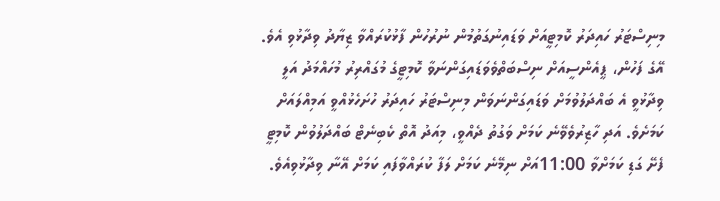މިނިސްޓަރު ހައިދަރު ކޮމިޓީއަށް ވަޑައިނުގަތުމުން ނުރުހުން ފާޅުކުރައްވާ ޒިޔާދު ވިދާޅުވި އެވެ.
އޭގެ ފަހުން، ޕީއެންސީއަށް ނިސްބަތްވެވަޑައިގަންނަވާ ކޮމިޓީގެ މުގައްރިރު މުހައްމަދު އަލީ ވިދާޅުވީ އެ ބައްދަލުވުމަށް ވަޑައިގަންނަވަން މިނިސްޓަރު ހައިދަރު ހުށަހެޅުއްވީ އަމިއްލައަށް ކަމަށެވެ. އަދި ހާޒިރުވެވޭނެ ކަމަށް ވަގުތު ދެއްވީ، މިއަދު އޮތް ކެބިނެޓް ބައްދަލުވުން ކޮމިޓީ ފެށޭ ގަޑި ކަމަށްވާ 11:00އަށް ނިމޭނެ ކަމަށް ލަފާ ކުރައްވާފައި ކަމަށް އޭނާ ވިދާޅުވިއެވެ.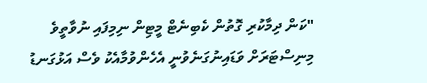"ކަން ދިމާކުރި ގޮތުން ކެބިނެޓް މީޓިން ނިމިފައި ނުވާތީވެ މިނިސްޓަރަށް ވަޑައިނުގަނެވުނީ އެހެންވުމާއެކު ވެސް އަޅުގަނޑު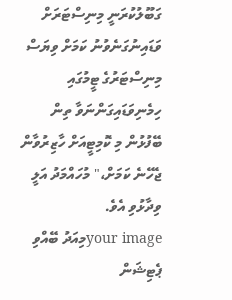ގަބޫލުކުރަނީ މިނިސްޓަރަށް ވަޑައިނުގަނެވުނު ކަމަށް ވިޔަސް މިނިސްޓަރުގެ ޓީމުގައި ހިމެނިވަޑައިގަންނަވާ ތިން ބޭފުޅުން މި ކޮމިޓީއަށް ހާޒިރުވާން ޖެހޭނެ ކަމަށް،" މުހައްމަދު އަލީ ވިދާޅުވި އެވެ.
your imageމިއަދު ބޭއްވި ޕެޓިޝަން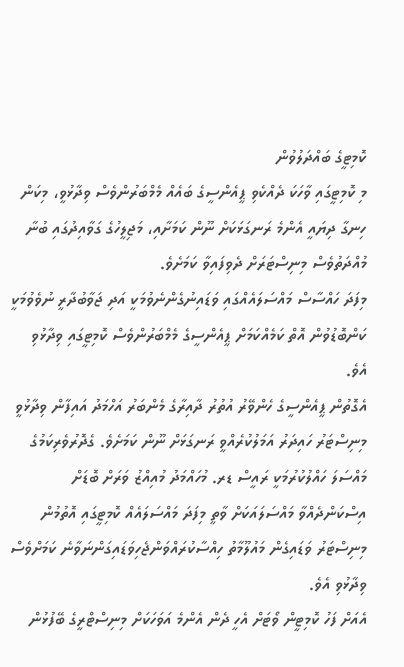ކޮމިޓީގެ ބައްދަލުވުން
މި ކޮމިޓީގައި ވާހަކަ ދެއްކެވި ޕީއެންސީގެ ބައެއް މެމްބަރުންވެސް ވިދާޅުވީ، މިކަން ހިނގާ ދިޔައީ އެންމެ ރަނގަޅަކަށް ނޫން ކަމަށާއި، މަޖިލީހުގެ ގަވާއިދުގައި ބުނާ މުއްދަތުވެސް މިނިސްޓަރަށް ދެވިފައިވާ ކަމަށެވެ.
މިފަދަ ހައްސާސް މައްސަލައެއްގައި ވަޑައިނުގެންނެވުމަކީ އަދި ޖަވާބުދާރީ ނުވެވުމަކީ ކަންބޮޑުވުން އޮތް ކަމެއްކަމަށް ޕީއެންސީގެ މެމްބަރުންވެސް ކޮމިޓީގައި ވިދާޅުވި އެވެ.
އެގޮތުން ޕީއެންސީގެ ހެންވޭރު އުތުރު ދާއިރާގެ މެންބަރު އަހްމަދު އައިފާން ވިދާޅުވީ މިނިސްޓަރު ހައިދަރު އަމަލުކުރެއްވީ ރަނގަޅަށް ނޫން ކަމަށެވެ. ގެދޮރުވެރިކަމުގެ މައްސަލަ ހައްލުކުރުމަކީ ރައީސް ޑރ. މުހައްމަދު މުއިއްޒު ވަރަށް ބޮޑަށް އިސްކަންދެއްވާ މައްސަލައަކަށް ވާތީ މިފަދަ މައްސަލައެއް ކޮމިޓީގައި އޮތުމުން މިނިސްޓަރު ވަޑައިގެން މައުލޫމާތު ހިއްސާކުރައްވަންޖެހިވަޑައިގަންނަވާނެ ކަމަށްވެސް ވިދާޅުވި އެވެ.
އެއަށް ފަހު ކޮމިޓީން ވޯޓަށް އެހީ ދެން އެންމެ އަވަހަކަށް މިނިސްޓްރީގެ ބޭފުޅުން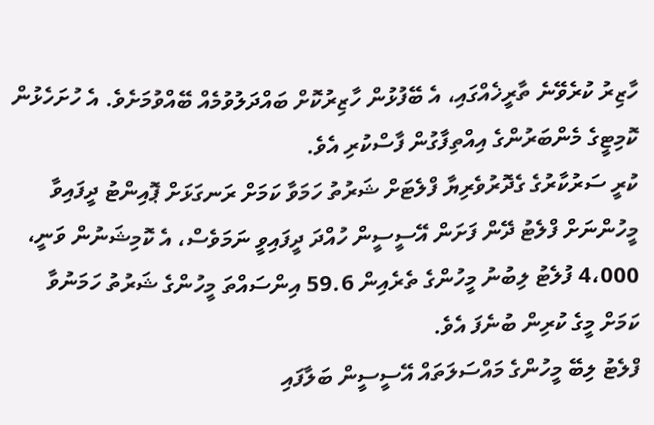ހާޒިރު ކުރެވޭނެ ތާރީޚެއްގައި، އެ ބޭފުޅުން ހާޒިރުކޮށް ބައްދަލުވުމެއް ބޭއްވުމަށެވެ. އެ ހުށަހެޅުން ކޮމިޓީގެ މެންބަރުންގެ އިއްތިފާގުން ފާސްކުރި އެވެ.
ކުރީ ސަރުކާރުގެ ގެދޮރުވެރިޔާ ފްލެޓަށް ޝަރުތު ހަމަވާ ކަމަށް ރަނގަޅަށް ޕޮއިންޓު ދީފައިވާ މީހުންނަށް ފްލެޓު ދޭން ފަށަން އޭސީސީން ހުއްދަ ދީފައިވީ ނަމަވެސް، އެ ކޮމިޝަނުން ވަނީ، 4،000 ފުލެޓު ލިބުނު މީހުންގެ ތެރެއިން 59.6 އިންސައްތަ މީހުންގެ ޝަރުތު ހަމަނުވާ ކަމަށް މީގެ ކުރިން ބުނެފަ އެވެ.
ފްލެޓު ލިބޭ މީހުންގެ މައްސަލަތައް އޭސީސީން ބަލާފައި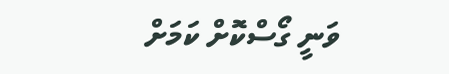ވަނީ ގޯސްކޮށް ކަމަށް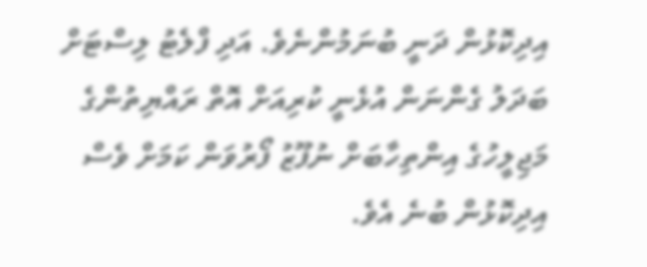އިދިކޮޅުން ދަނީ ބުނަމުންނެވެ. އަދި ފްލެޓު ލިސްޓަށް ބަދަލު ގެންނަން އުޅެނީ ކުރިއަށް އޮތް ރައްޔިތުންގެ މަޖިލީހުގެ އިންތިހާބަށް ނުފޫޒު ފޯރުވަން ކަމަށް ވެސް އިދިކޮޅުން ބުނެ އެވެ.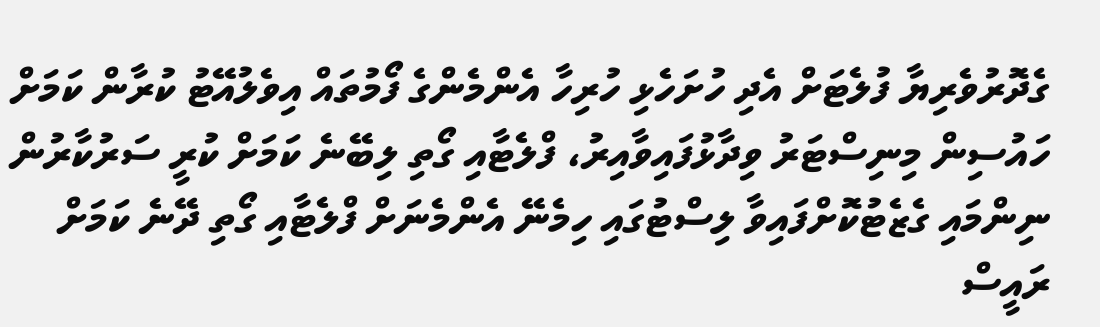ގެދޮރުވެރިޔާ ފުލެޓަށް އެދި ހުށަހެޅި ހުރިހާ އެންމެންގެ ފޯމުތައް އިވެލުއޭޓު ކުރާން ކަމަށް ހައުސިން މިނިސްޓަރު ވިދާޅުފައިވާއިރު، ފްލެޓާއި ގޯތި ލިބޭނެ ކަމަށް ކުރީ ސަރުކާރުން ނިންމައި ގެޒެޓުކޮށްފައިވާ ލިސްޓުގައި ހިމެނޭ އެންމެނަށް ފްލެޓާއި ގޯތި ދޭނެ ކަމަށް ރައީސް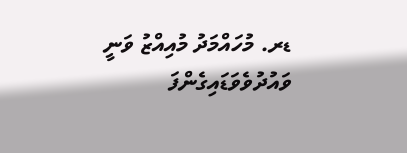ޑރ. މުހައްމަދު މުއިއްޒު ވަނީ ވައުދުވެވަޑައިގެންފަ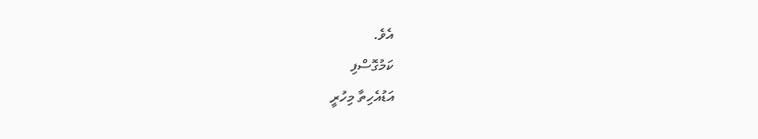އެވެ.
ކަމުގޮސްފި
އަޑުއެހިތާ މިހުރީ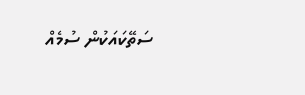ސަތޭކައަކުން ސުމެއް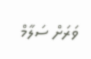ވަރަށް ސަލާމް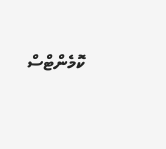ކޮމެންޓްސް